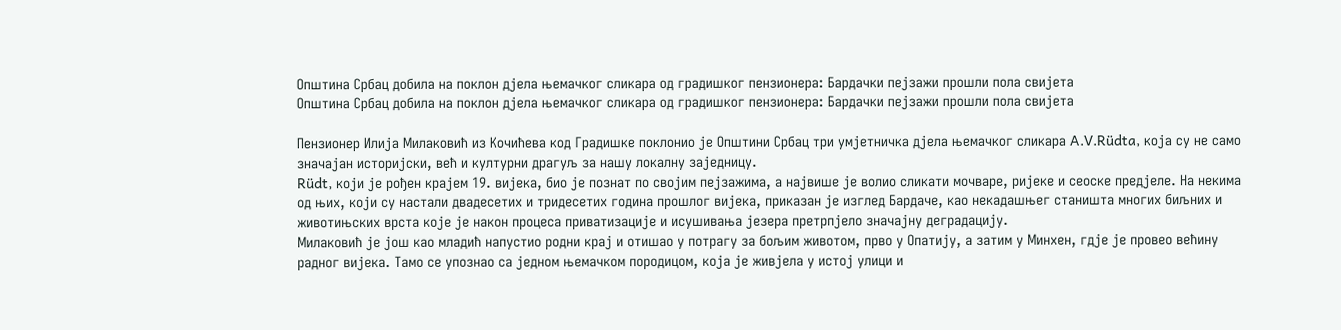Општина Србац добила на поклон дјела њемачког сликара од градишког пензионера: Бардачки пејзажи прошли пола свијета
Општина Србац добила на поклон дјела њемачког сликара од градишког пензионера: Бардачки пејзажи прошли пола свијета

Пензионер Илија Милаковић из Кочићева код Градишке поклонио је Општини Србац три умјетничка дјела њемачког сликара A.V.Rüdta, која су не само значајан историјски, већ и културни драгуљ за нашу локалну заједницу.
Rüdt, који је рођен крајем 19. вијека, био је познат по својим пејзажима, а највише је волио сликати мочваре, ријеке и сеоске предјеле. На некима од њих, који су настали двадесетих и тридесетих година прошлог вијека, приказан је изглед Бардаче, као некадашњег станишта многих биљних и животињских врста које је након процеса приватизације и исушивања језера претрпјело значајну деградацију.
Милаковић је још као младић напустио родни крај и отишао у потрагу за бољим животом, прво у Опатију, а затим у Минхен, гдје је провео већину радног вијека. Тамо се упознао са једном њемачком породицом, која је живјела у истој улици и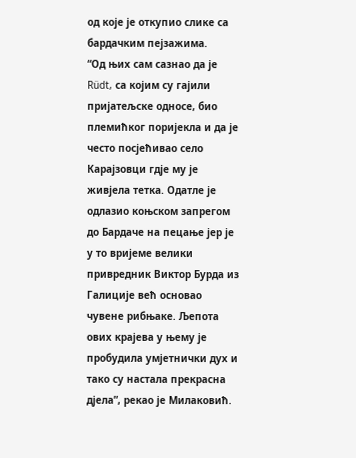од које је откупио слике са бардачким пејзажима.
“Од њих сам сазнао да је Rüdt, са којим су гајили пријатељске односе, био племићког поријекла и да је често посјећивао село Карајзовци гдје му је живјела тетка. Одатле је одлазио коњском запрегом до Бардаче на пецање јер је у то вријеме велики привредник Виктор Бурда из Галиције већ основао чувене рибњаке. Љепота ових крајева у њему је пробудила умјетнички дух и тако су настала прекрасна дјела”, рекао је Милаковић.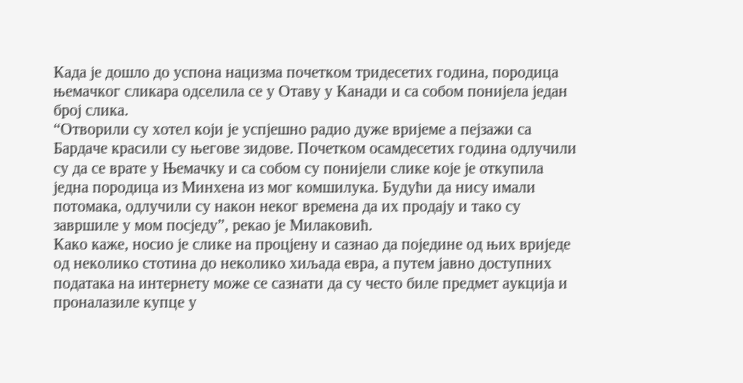Када је дошло до успона нацизма почетком тридесетих година, породица њемачког сликара одселила се у Отаву у Канади и са собом понијела један број слика.
“Отворили су хотел који је успјешно радио дуже вријеме а пејзажи са Бардаче красили су његове зидове. Почетком осамдесетих година одлучили су да се врате у Њемачку и са собом су понијели слике које је откупила једна породица из Минхена из мог комшилука. Будући да нису имали потомака, одлучили су након неког времена да их продају и тако су завршиле у мом посједу”, рекао је Милаковић.
Како каже, носио је слике на процјену и сазнао да поједине од њих вриједе од неколико стотина до неколико хиљада евра, а путем јавно доступних података на интернету може се сазнати да су често биле предмет аукција и проналазиле купце у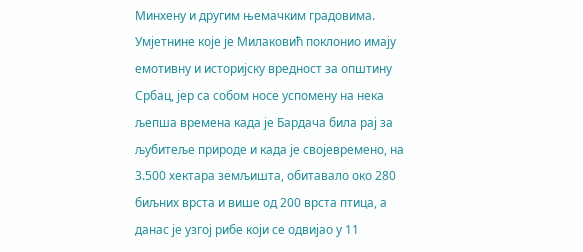Минхену и другим њемачким градовима.
Умјетнине које је Милаковић поклонио имају емотивну и историјску вредност за општину Србац, јер са собом носе успомену на нека љепша времена када је Бардача била рај за љубитеље природе и када је својевремено, на 3.500 хектара земљишта, обитавало око 280 биљних врста и више од 200 врста птица, а данас је узгој рибе који се одвијао у 11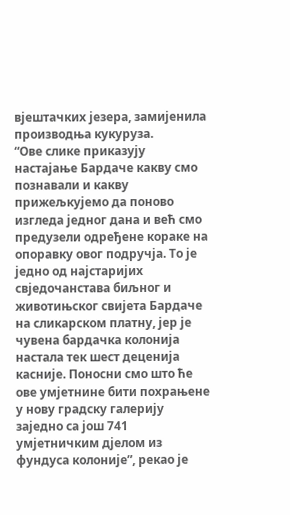вјештачких језера, замијенила производња кукуруза.
“Ове слике приказују настајање Бардаче какву смо познавали и какву прижељкујемо да поново изгледа једног дана и већ смо предузели одређене кораке на опоравку овог подручја. То је једно од најстаријих свједочанстава биљног и животињског свијета Бардаче на сликарском платну, јер је чувена бардачка колонија настала тек шест деценија касније. Поносни смо што ће ове умјетнине бити похрањене у нову градску галерију заједно са још 741 умјетничким дјелом из фундуса колоније”, рекао је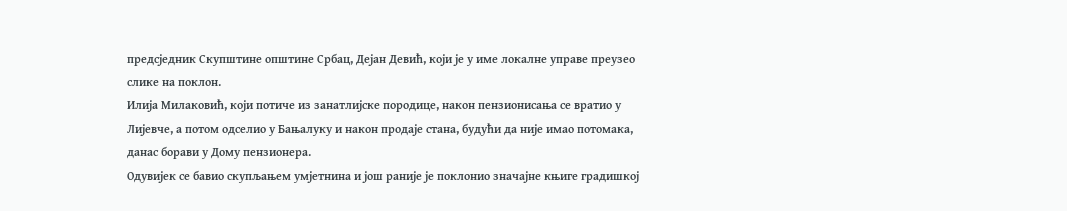предсједник Скупштине општине Србац, Дејан Девић, који је у име локалне управе преузео слике на поклон.
Илија Милаковић, који потиче из занатлијске породице, након пензионисања се вратио у Лијевче, а потом одселио у Бањалуку и након продаје стана, будући да није имао потомака, данас борави у Дому пензионера.
Одувијек се бавио скупљањем умјетнина и још раније је поклонио значајне књиге градишкој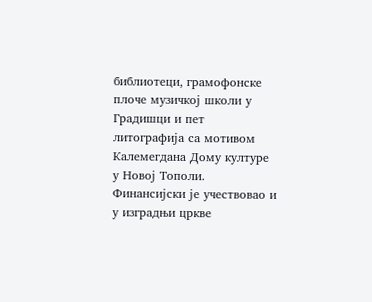библиотеци, грамофонске плоче музичкој школи у Градишци и пет литографија са мотивом Калемегдана Дому културе у Новој Тополи.
Финансијски је учествовао и у изградњи цркве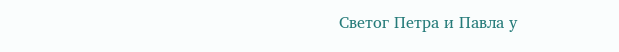Светог Петра и Павла у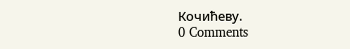Кочићеву.
0 Comments